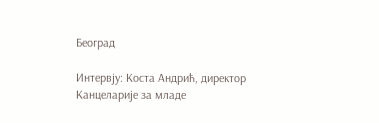Београд

Интервју: Коста Андрић, директор Канцеларије за младе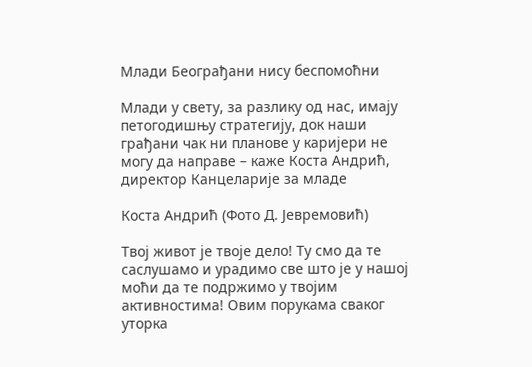Млади Београђани нису беспомоћни

Млади у свету, за разлику од нас, имају петогодишњу стратегију, док наши грађани чак ни планове у каријери не могу да направе – каже Коста Андрић, директор Канцеларије за младе

Коста Андрић (Фото Д. Јевремовић)

Твој живот је твоје дело! Ту смо да те саслушамо и урадимо све што је у нашој моћи да те подржимо у твојим активностима! Овим порукама сваког уторка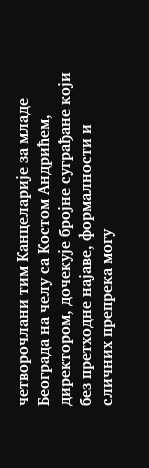четворочлани тим Канцеларије за младе Београда на челу са Костом Андрићем, директором, дочекује бројне суграђане који без претходне најаве, формалности и сличних препрека могу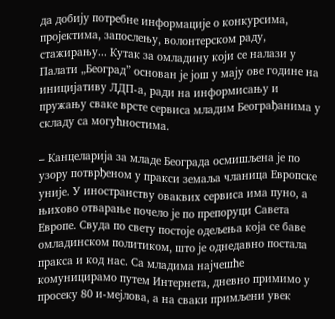да добију потребне информације о конкурсима, пројектима, запослењу, волонтерском раду, стажирању... Кутак за омладину који се налази у Палати „Београд” основан је још у мају ове године на иницијативу ЛДП-а, ради на информисању и пружању сваке врсте сервиса младим Београђанима у складу са могућностима.

– Канцеларија за младе Београда осмишљена је по узору потврђеном у пракси земаља чланица Европске уније. У иностранству оваквих сервиса има пуно, а њихово отварање почело је по препоруци Савета Европе. Свуда по свету постоје одељења која се баве омладинском политиком, што је однедавно постала пракса и код нас. Са младима најчешће комуницирамо путем Интернета, дневно примимо у просеку 80 и-мејлова, а на сваки примљени увек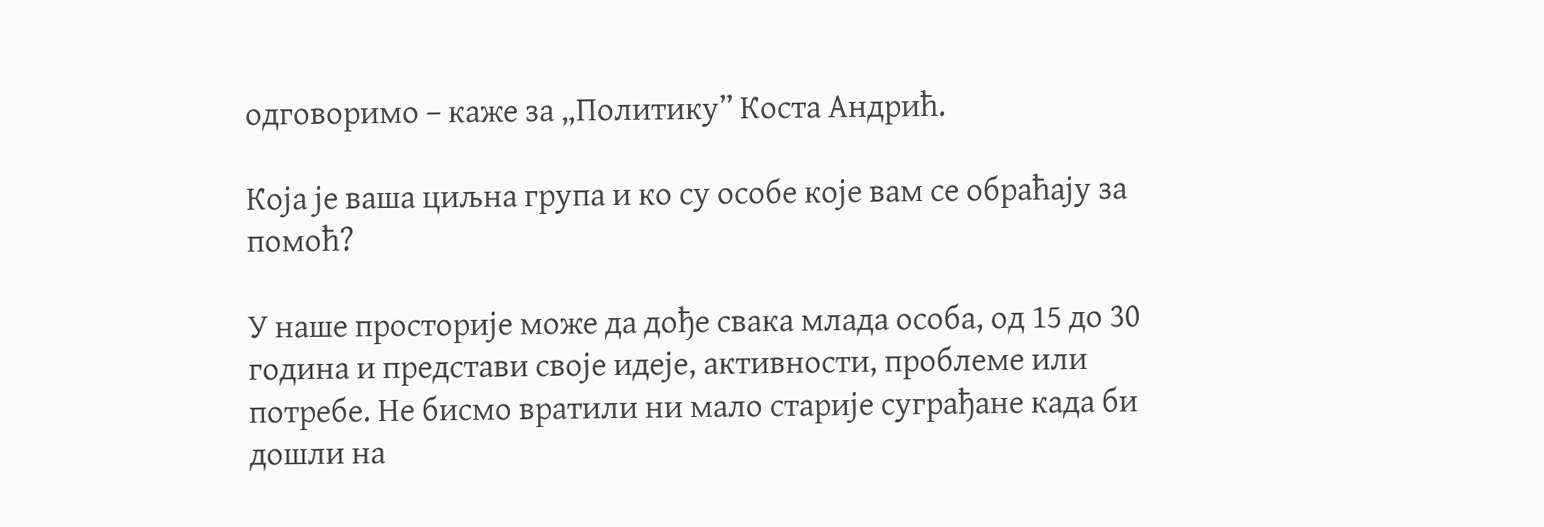одговоримо – каже за „Политику” Коста Андрић.

Која је ваша циљна група и ко су особе које вам се обраћају за помоћ?

У наше просторије може да дође свака млада особа, од 15 до 30 година и представи своје идеје, активности, проблеме или потребе. Не бисмо вратили ни мало старије суграђане када би дошли на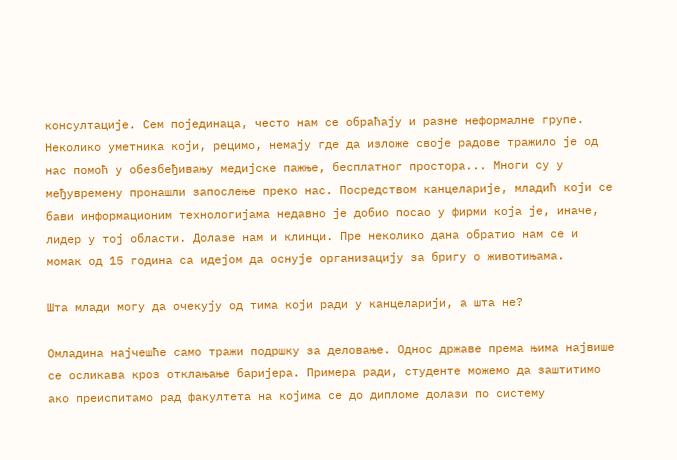консултације. Сем појединаца, често нам се обраћају и разне неформалне групе. Неколико уметника који, рецимо, немају где да изложе своје радове тражило је од нас помоћ у обезбеђивању медијске пажње, бесплатног простора... Многи су у међувремену пронашли запослење преко нас. Посредством канцеларије, младић који се бави информационим технологијама недавно је добио посао у фирми која је, иначе, лидер у тој области. Долазе нам и клинци. Пре неколико дана обратио нам се и момак од 15 година са идејом да оснује организацију за бригу о животињама.

Шта млади могу да очекују од тима који ради у канцеларији, а шта не?

Омладина најчешће само тражи подршку за деловање. Однос државе према њима највише се осликава кроз отклањање баријера. Примера ради, студенте можемо да заштитимо ако преиспитамо рад факултета на којима се до дипломе долази по систему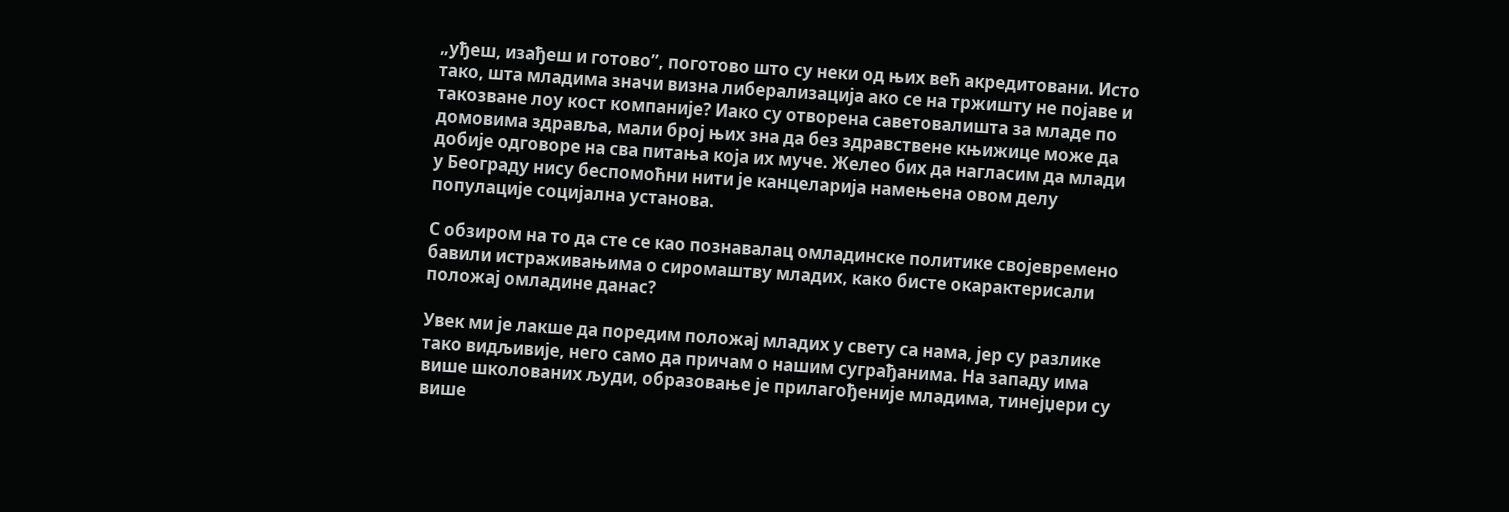„уђеш, изађеш и готово”, поготово што су неки од њих већ акредитовани. Исто тако, шта младима значи визна либерализација ако се на тржишту не појаве и такозване лоу кост компаније? Иако су отворена саветовалишта за младе по домовима здравља, мали број њих зна да без здравствене књижице може да добије одговоре на сва питања која их муче. Желео бих да нагласим да млади у Београду нису беспомоћни нити је канцеларија намењена овом делу популације социјална установа.

С обзиром на то да сте се као познавалац омладинске политике својевремено бавили истраживањима о сиромаштву младих, како бисте окарактерисали положај омладине данас?

Увек ми је лакше да поредим положај младих у свету са нама, јер су разлике тако видљивије, него само да причам о нашим суграђанима. На западу има више школованих људи, образовање је прилагођеније младима, тинејџери су више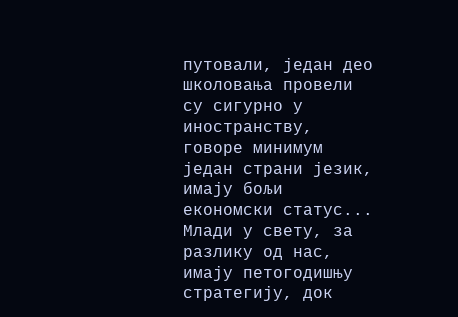путовали, један део школовања провели су сигурно у иностранству, говоре минимум један страни језик, имају бољи економски статус... Млади у свету, за разлику од нас, имају петогодишњу стратегију, док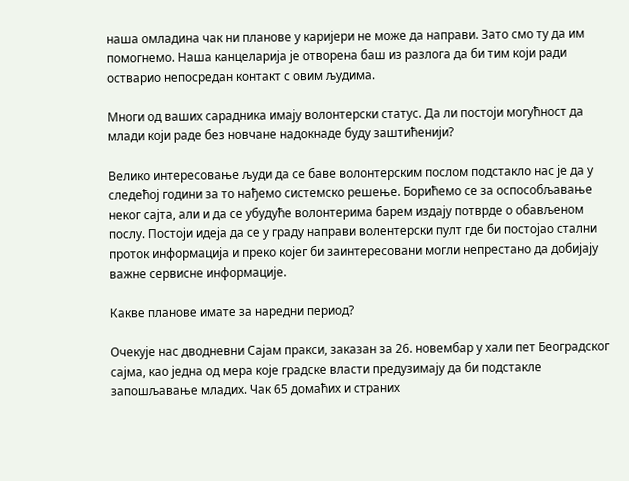наша омладина чак ни планове у каријери не може да направи. Зато смо ту да им помогнемо. Наша канцеларија је отворена баш из разлога да би тим који ради остварио непосредан контакт с овим људима.

Многи од ваших сарадника имају волонтерски статус. Да ли постоји могућност да млади који раде без новчане надокнаде буду заштићенији?

Велико интересовање људи да се баве волонтерским послом подстакло нас је да у следећој години за то нађемо системско решење. Борићемо се за оспособљавање неког сајта, али и да се убудуће волонтерима барем издају потврде о обављеном послу. Постоји идеја да се у граду направи волентерски пулт где би постојао стални проток информација и преко којег би заинтересовани могли непрестано да добијају важне сервисне информације.

Какве планове имате за наредни период?

Очекује нас дводневни Сајам пракси, заказан за 26. новембар у хали пет Београдског сајма, као једна од мера које градске власти предузимају да би подстакле запошљавање младих. Чак 65 домаћих и страних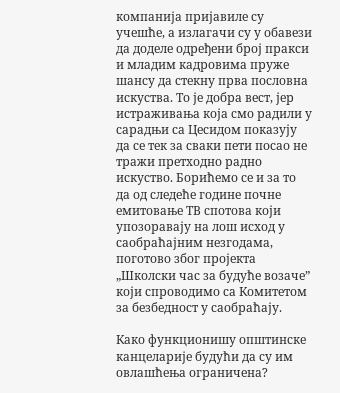компанија пријавиле су учешће, а излагачи су у обавези да доделе одређени број пракси и младим кадровима пруже шансу да стекну прва пословна искуства. То је добра вест, јер истраживања која смо радили у сарадњи са Цесидом показују да се тек за сваки пети посао не тражи претходно радно искуство. Борићемо се и за то да од следеће године почне емитовање ТВ спотова који упозоравају на лош исход у саобраћајним незгодама, поготово због пројекта „Школски час за будуће возаче” који спроводимо са Комитетом за безбедност у саобраћају.

Како функционишу општинске канцеларије будући да су им овлашћења ограничена?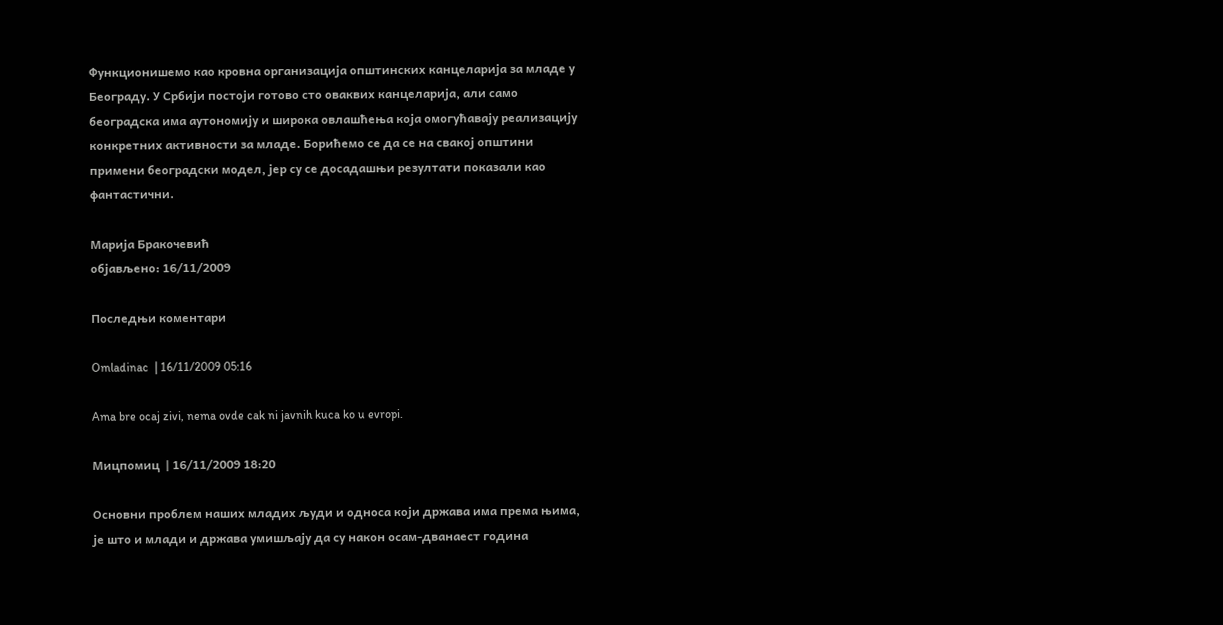Функционишемо као кровна организација општинских канцеларија за младе у Београду. У Србији постоји готово сто оваквих канцеларија, али само београдска има аутономију и широка овлашћења која омогућавају реализацију конкретних активности за младе. Борићемо се да се на свакој општини примени београдски модел, јер су се досадашњи резултати показали као фантастични.

Марија Бракочевић
објављено: 16/11/2009

Последњи коментари

Omladinac  | 16/11/2009 05:16

Ama bre ocaj zivi, nema ovde cak ni javnih kuca ko u evropi.

Мицпомиц  | 16/11/2009 18:20

Основни проблем наших младих људи и односа који држава има према њима, је што и млади и држава умишљају да су након осам-дванаест година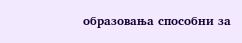образовања способни за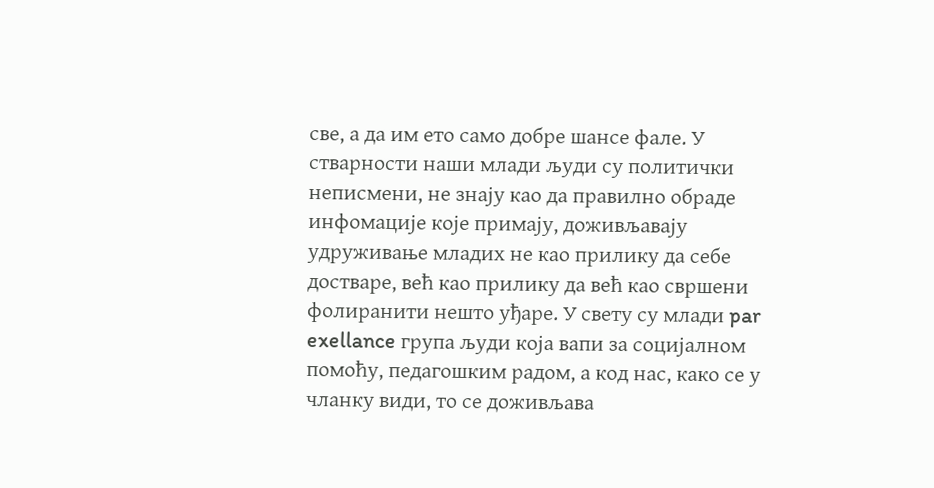све, а да им ето само добре шансе фале. У стварности наши млади људи су политички неписмени, не знају као да правилно обраде инфомације које примају, доживљавају удруживање младих не као прилику да себе достваре, већ као прилику да већ као свршени фолиранити нешто уђаре. У свету су млади par exellance група људи која вапи за социјалном помоћу, педагошким радом, а код нас, како се у чланку види, то се доживљава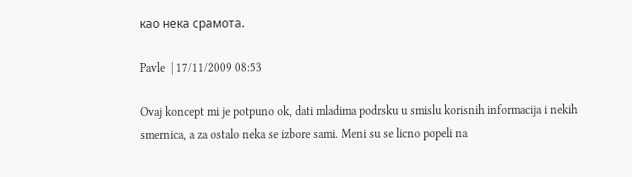као нека срамота.

Pavle  | 17/11/2009 08:53

Ovaj koncept mi je potpuno ok, dati mladima podrsku u smislu korisnih informacija i nekih smernica, a za ostalo neka se izbore sami. Meni su se licno popeli na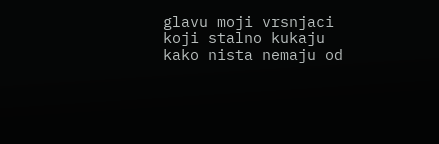glavu moji vrsnjaci koji stalno kukaju kako nista nemaju od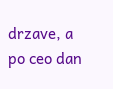drzave, a po ceo dan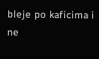bleje po kaficima i ne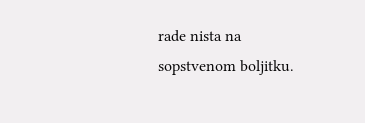rade nista na sopstvenom boljitku.